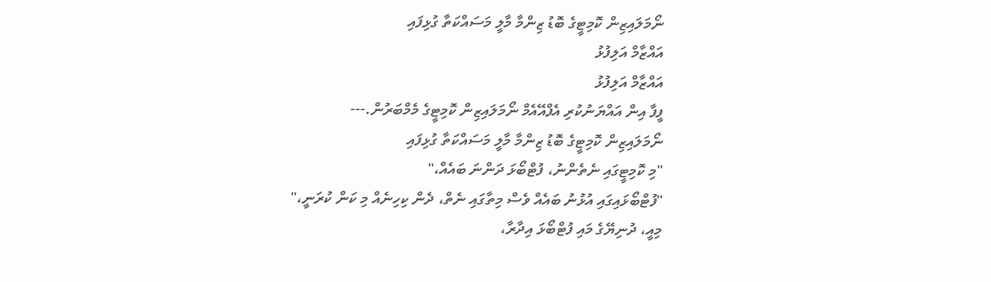ނޯމަލައިޒިން ކޮމިޓީގެ ބޮޑު ޒިންމާ މާލީ މަސައްކަތާ ގުޅިފައި
އައްޒާމް އަލިފުޅު
އައްޒާމް އަލިފުޅު
ފީފާ އިން އައްޔަނުކުރި އެފްއޭއެމް ނޯމަލައިޒިން ކޮމިޓީގެ މެމްބަރުން.---
ނޯމަލައިޒިން ކޮމިޓީގެ ބޮޑު ޒިންމާ މާލީ މަސައްކަތާ ގުޅިފައި
"މި ކޮމިޓީގައި ނެތެންނު، ފުޓްބޯޅަ ދަންނަ ބައެއް،"
"ފުޓްބޯޅައިގައި އުޅުނު ބައެއް ވެސް މިތާގައި ނެތް، ދެން ކިހިނެއް މި ކަން ކުރަނީ،"
މިއީ، ދުނިޔޭގެ މައި ފުޓްބޯޅަ އިދާރާ،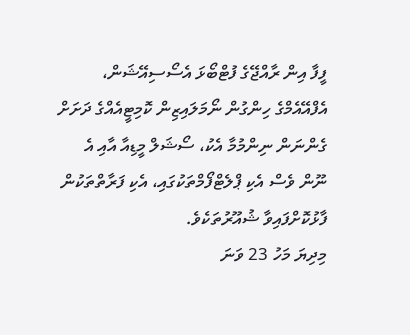ފީފާ އިން ރާއްޖޭގެ ފުޓްބޯޅަ އެސޯސިއޭޝަން، އެފްއޭއެމްގެ ހިންގުން ނޯމަލައިޒިން ކޮމިޓީއެއްގެ ދަށަށް ގެންނަން ނިންމުމާ އެކު، ސޯޝަލް މީޑިއާ އާއި އެ ނޫން ވެސް އެކި ޕްލެޓްފޯމްތަކުގައި، އެކި ފަރާތްތަކުން ފާޅުކޮށްފައިވާ ޝުއޫރުތަކެވެ.
މިދިޔަ މަހު 23 ވަނަ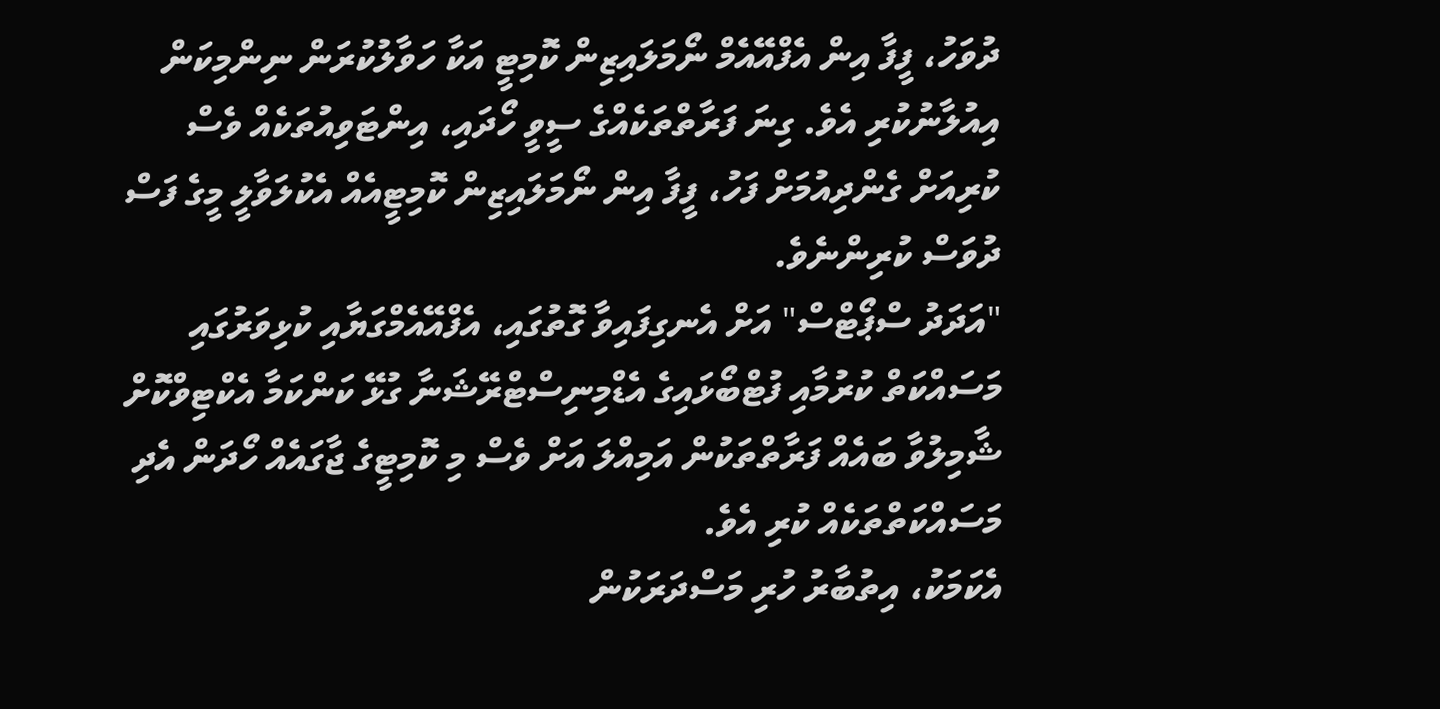ދުވަހު، ފީފާ އިން އެފްއޭއެމް ނޯމަލައިޒިން ކޮމިޓީ އަކާ ހަވާލުކުރަން ނިންމިކަން އިއުލާނުކުރި އެވެ. ގިނަ ފަރާތްތަކެއްގެ ސީވީ ހޯދައި، އިންޓަވިއުތަކެއް ވެސް ކުރިއަށް ގެންދިއުމަށް ފަހު، ފީފާ އިން ނޯމަލައިޒިން ކޮމިޓީއެއް އެކުލަވާލީ މީގެ ފަސް ދުވަސް ކުރިންނެވެ.
"އަދަދު ސްޕޯޓްސް" އަށް އެނގިފައިވާ ގޮތުގައި، އެފްއޭއެމްގަޔާއި ކުޅިވަރުގައި މަސައްކަތް ކުރުމާއި ފުޓްބޯޅައިގެ އެޑްމިނިސްޓްރޭޝަނާ ގުޅޭ ކަންކަމާ އެކްޓިވްކޮށް ޝާމިލުވާ ބައެއް ފަރާތްތަކުން އަމިއްލަ އަށް ވެސް މި ކޮމިޓީގެ ޖާގައެއް ހޯދަން އެދި މަސައްކަތްތަކެއް ކުރި އެވެ.
އެކަމަކު، އިތުބާރު ހުރި މަސްދަރަކުން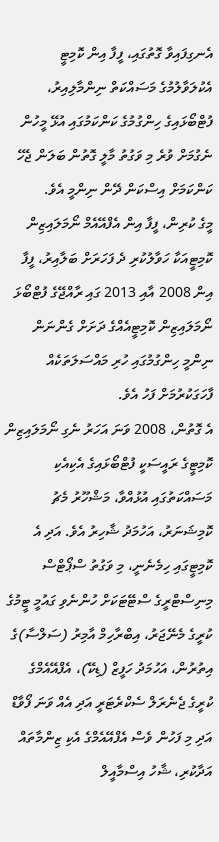އެނގިފައިވާ ގޮތުގައި، ފީފާ އިން ކޮމިޓީ އެކުލަވާލުމުގެ މަސައްކަތް ނިންމާލިއިރު، ފުޓްބޯޅައިގެ ހިންގުމުގެ ކަންކަމުގައި އުޅޭ މީހުން ނެގުމަށް ވުރެ މި ވަގުތު މާލީ ގޮތުން ބަލަން ޖެހޭ ކަންކަމަށް އިސްކަން ދޭން ނިންމީ އެވެ.
މީގެ ކުރިން، ފީފާ އިން އެފްއޭއެމް ނޯމަލައިޒިން ކޮމިޓީއަކާ ހަވާލުކުރި ދެ ފަހަރަށް ބަލާއިރު، ފީފާ އިން 2008 އާއި 2013 ގައި ރާއްޖޭގެ ފުޓްބޯޅަ ނޯމަލައިޒިން ކޮމިޓީއެއްގެ ދަށަށް ގެންނަން ނިންމީ ހިންގުމުގައި ހުރި މައްސަލަތަކެއް ފާހަގަކުރުމަށް ފަހު އެވެ.
އެ ގޮތުން، 2008 ވަނަ އަހަރު ނެގި ނޯމަލައިޒިން ކޮމިޓީގެ ރައީސަކީ ފުޓްބޯޅައިގެ އެކިއެކި މަސައްކަތުގައި އުޅުއްވާ، މަޝްހޫރު މެޗު ކޮމިޝަނަރު، އަހުމަދު ޝާހިރު އެވެ. އަދި އެ ކޮމިޓީގައި ހިމެނެނީ، މި ވަގުތު ސްޕޯޓްސް މިނިސްޓްރީގެ ސްޓޭޓަކަށް ހުންނެވި ގައުމީ ޓީމުގެ ކުރީގެ މެނޭޖަރު، އިބްރާހިމް އާމިރު (ސަލްސާ)ގެ އިތުރުން، އަހުމަދު ހަފީޒް (ޑިކޭ)، އެފްއޭއެމްގެ ކުރީގެ ޖެނެރަލް ސެކްރެޓަރީ އަދި އެއް ވަނަ ފޯވާޑް އަދި މި ފަހުން ވެސް އެފްއޭއެމްގެ އެކި ޒިންމާތައް އަދާކުރި، ޝާހު އިސްމާއީލް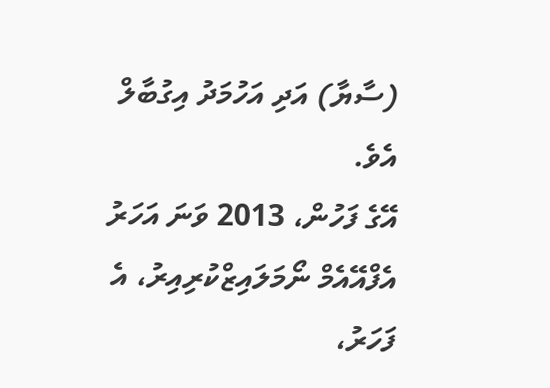(ސާޔާ) އަދި އަހުމަދު އިގުބާލް އެވެ.
އޭގެ ފަހުން، 2013 ވަނަ އަހަރު އެފްއޭއެމް ނޯމަލައިޒްކުރިއިރު، އެ ފަހަރު،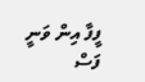ފީފާ އިން ވަނީ ފަސް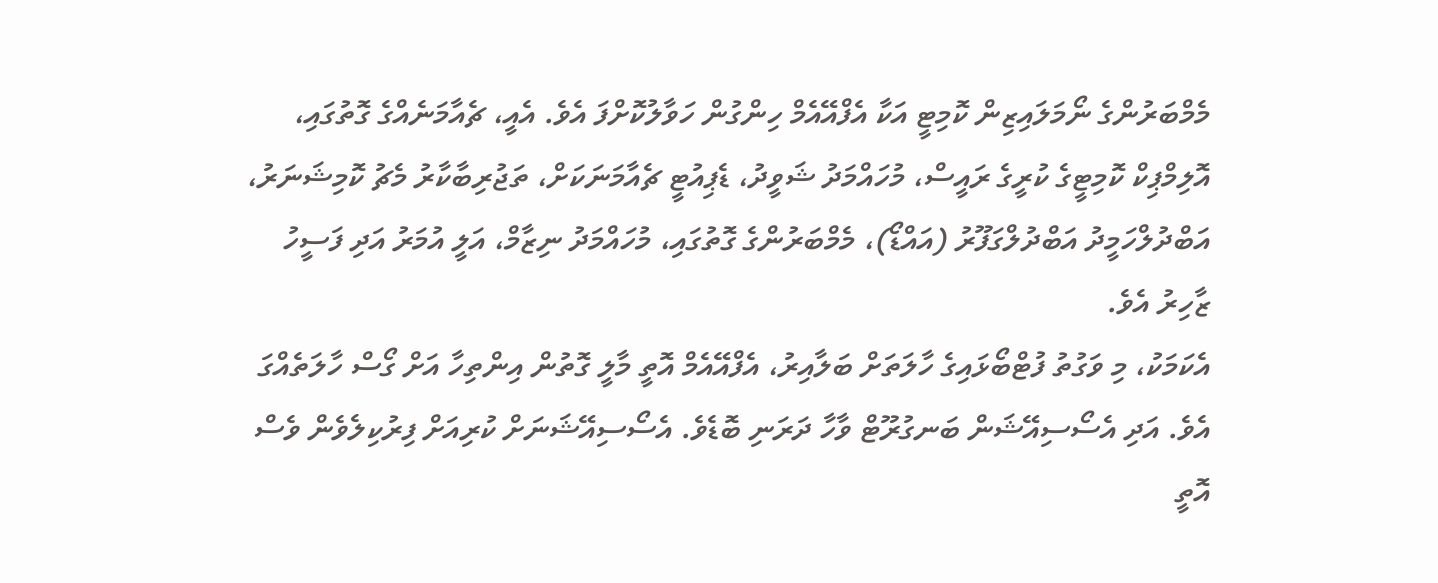މެމްބަރުންގެ ނޯމަލައިޒިން ކޮމިޓީ އަކާ އެފްއޭއެމް ހިންގުން ހަވާލުކޮށްފަ އެވެ. އެއީ، ޗެއާމަނެއްގެ ގޮތުގައި، އޮލިމްޕިކް ކޮމިޓީގެ ކުރީގެ ރައީސް، މުހައްމަދު ޝަވީދު، ޑެޕިއުޓީ ޗެއާމަނަކަށް، ތަޖުރިބާކާރު މެޗު ކޮމިޝަނަރު، އަބްދުލްހަމީދު އަބްދުލްގަފޫރު (އައްޑޯ)، މެމްބަރުންގެ ގޮތުގައި، މުހައްމަދު ނިޒާމް، އަލީ އުމަރު އަދި ފަސީހު ޒާހިރު އެވެ.
އެކަމަކު، މި ވަގުތު ފުޓްބޯޅައިގެ ހާލަތަށް ބަލާއިރު، އެފްއޭއެމް އޮތީ މާލީ ގޮތުން އިންތިހާ އަށް ގޯސް ހާލަތެއްގަ އެވެ. އަދި އެސޯސިއޭޝަން ބަނގުރޫޓް ވާހާ ދަރަނި ބޮޑެވެ. އެސޯސިއޭޝަނަށް ކުރިއަށް ފިރުކިލެވެން ވެސް އޮތީ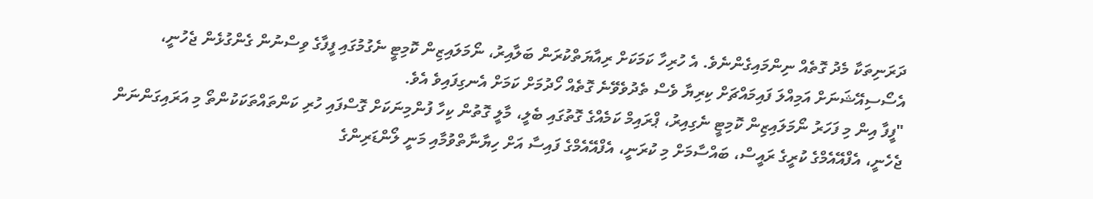ދަރަނިތަކާ މެދު ގޮތެއް ނިންމައިގެންނެވެ. އެ ހުރިހާ ކަމަކަށް ރިއާޔަތްކުރަން ބަލާއިރު، ނޯމަލައިޒިން ކޮމިޓީ ނެގުމުގައި ފީފާގެ ވިސްނުން ގެންގުޅެން ޖެހުނީ، އެސޯސިއޭޝަނަށް އަމިއްލަ ފައިމައްޗަށް ކިރިޔާ ވެސް ތެދުވެވޭނެ ގޮތެއް ހޯދުމަށް ކަމަށް އެނގިފައިވެ އެވެ.
"ފީފާ އިން މި ފަހަރު ނޯމަލައިޒިން ކޮމިޓީ ނެގިއިރު، ޕްރައިމް ކަމެއްގެ ގޮތުގައި ބެލީ، މާލީ ގޮތުން ކިހާ ފުންމިނަކަށް ގޮސްފައި ހުރި ކަންތައްތަކަކުންތޯ މި އަރައިގަންނަން ޖެހެނީ، އެފްއޭއެމްގެ ކުރީގެ ރައީސް، ބައްސާމަށް މި ކުރަނީ، އެފްއޭއެމްގެ ފައިސާ އަށް ހިޔާނާތްވުމާއި މަނީ ލޯންޑަރިންގެ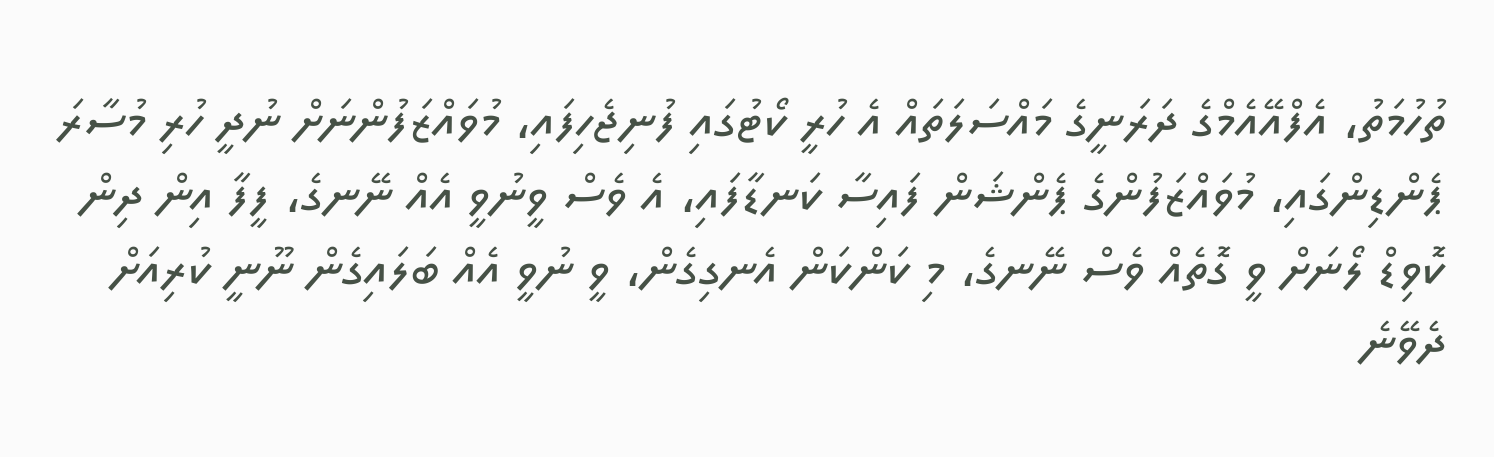ތުހުމަތު، އެފްއޭއެމްގެ ދަރަނީގެ މައްސަލަތައް އެ ހުރީ ކޯޓުގައި ފުނިޖެހިފައި، މުވައްޒަފުންނަށް ނުދީ ހުރި މުސާރަ ޕެންޑިންގައި، މުވައްޒަފުންގެ ޕެންޝަން ފައިސާ ކަނޑާފައި، އެ ވެސް ވީނުވީ އެއް ނޭނގެ، ފީފާ އިން ދިން ކޮވިޑް ލޯނަށް ވީ ގޮތެއް ވެސް ނޭނގެ، މި ކަންކަން އެނގިގެން، ވީ ނުވީ އެއް ބަލައިގެން ނޫނީ ކުރިއަށް ދެވޭނެ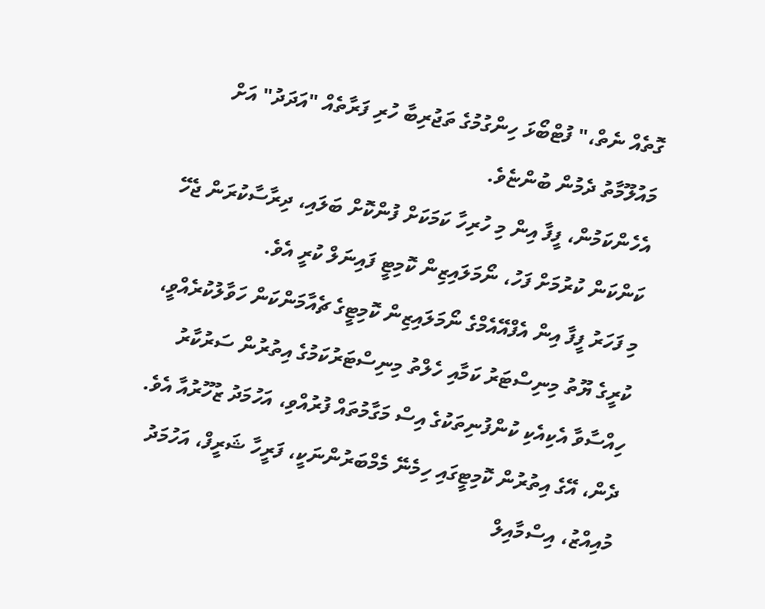ގޮތެއް ނެތް،" ފުޓްބޯޅަ ހިންގުމުގެ ތަޖުރިބާ ހުރި ފަރާތެއް "އަދަދު" އަށް މައުލޫމާތު ދެމުން ބުންޏެވެ.
އެހެންކަމުން، ފީފާ އިން މި ހުރިހާ ކަމަކަށް ފުންކޮށް ބަލައި، ދިރާސާކުރަން ޖެހޭ ކަންކަން ކުރުމަށް ފަހު، ނޯމަލައިޒިން ކޮމިޓީ ފައިނަލް ކުރީ އެވެ.
މި ފަހަރު ފީފާ އިން އެފްއޭއެމްގެ ނޯމަލައިޒިން ކޮމިޓީގެ ޗެއާމަންކަން ހަވާލުކުރެއްވީ، ކުރީގެ ޔޫތު މިނިސްޓަރު ކަމާއި ހެލްތު މިނިސްޓަރުކަމުގެ އިތުރުން ސަރުކާރު ހިއްސާވާ އެކިއެކި ކުންފުނިތަކުގެ އިސް މަގާމުތައް ފުރުއްވި، އަހުމަދު ޒުހޫރުއާ އެވެ. ދެން، އޭގެ އިތުރުން ކޮމިޓީގައި ހިމެނޭ މެމްބަރުންނަކީ، ފަރީހާ ޝަރީފް، އަހުމަދު މުއިއްޒު، އިސްމާއިލް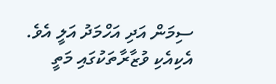ސިމަން އަދި އަހްމަދު އަލީ އެވެ.
އެކިއެކި ވުޒާރާތަކުގައި މަތީ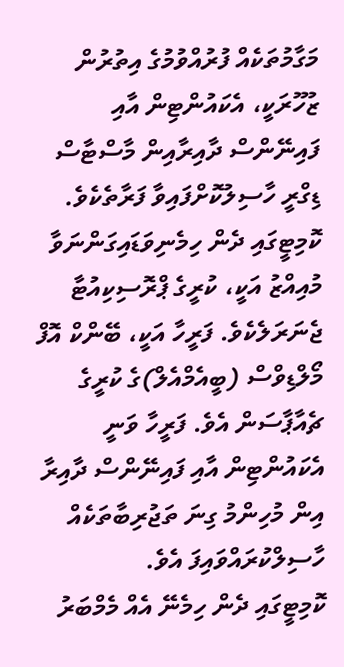މަގާމުތަކެއް ފުރުއްވުމުގެ އިތުރުން ޒުހޫރަކީ، އެކައުންޓިން އާއި ފައިނޭންސް ދާއިރާއިން މާސްޓާސް ޑިގްރީ ހާސިލުކޮށްފައިވާ ފަރާތެކެވެ. ކޮމިޓީގައި ދެން ހިމެނިވަޑައިގަންނަވާ މުއިއްޒު އަކީ، ކުރީގެ ޕްރޮސިކިއުޓާ ޖެނަރަލެކެވެ. ފަރީހާ އަކީ، ބޭންކް އޮފް މޯލްޑިވްސް (ބީއެމްއެލް)ގެ ކުރީގެ ޗެއާޕާސަން އެވެ. ފަރީހާ ވަނީ އެކައުންޓިން އާއި ފައިނޭންސް ދާއިރާ އިން މުހިންމު ގިނަ ތަޖުރިބާތަކެއް ހާސިލްކުރައްވައިފަ އެވެ.
ކޮމިޓީގައި ދެން ހިމެނޭ އެއް މެމްބަރު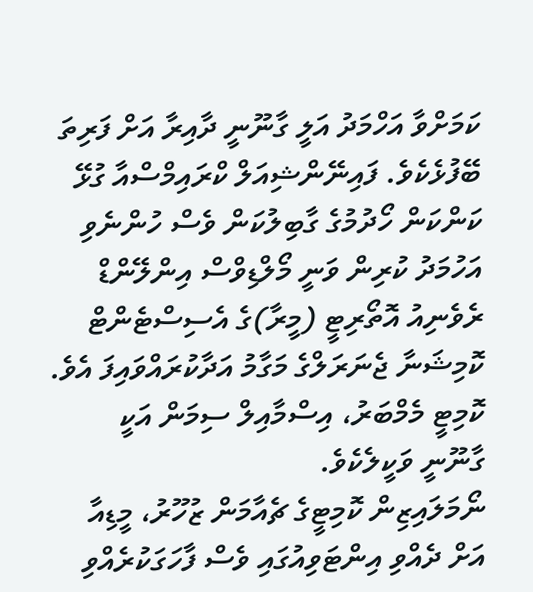ކަމަށްވާ އަހްމަދު އަލީ ގާނޫނީ ދާއިރާ އަށް ފަރިތަ ބޭފުޅެކެވެ. ފައިނޭންޝިއަލް ކްރައިމްސްއާ ގުޅޭ ކަންކަން ހޯދުމުގެ ގާބިލުކަން ވެސް ހުންނެވި އަހުމަދު ކުރިން ވަނީ މޯލްޑިވްސް އިންލޭންޑް ރެވެނިއު އޮތޯރިޓީ (މީރާ)ގެ އެސިސްޓެންޓް ކޮމިޝަނާ ޖެނަރަލްގެ މަގާމު އަދާކުރައްވައިފަ އެވެ. ކޮމިޓީ މެމްބަރު، އިސްމާއިލް ސިމަން އަކީ ގާނޫނީ ވަކީލެކެވެ.
ނޯމަލައިޒިން ކޮމިޓީގެ ޗެއާމަން ޒުހޫރު، މީޑިއާ އަށް ދެއްވި އިންޓަވިއުގައި ވެސް ފާހަގަކުރެއްވި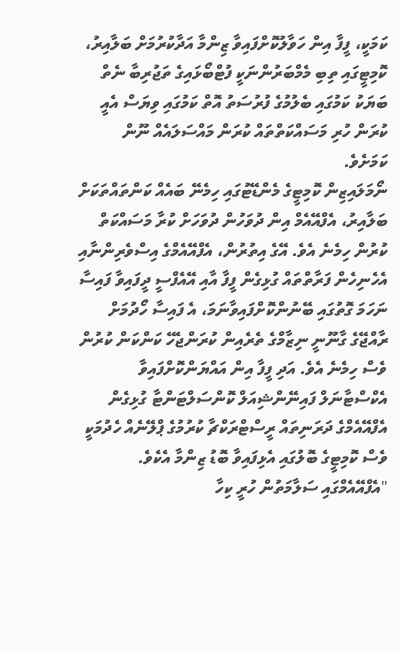ކަމަކީ، ފީފާ އިން ހަވާލުކޮށްފައިވާ ޒިންމާ އަދާކުރުމަށް ބަލާއިރު، ކޮމިޓީގައި ތިބި މެމްބަރުންނަކީ ފުޓްބޯޅައިގެ ތަޖުރިބާ ނެތް ބަޔަކު ކަމުގައި ބެލުމުގެ ފުރުސަތު އޮތް ކަމުގައި ވިޔަސް އެއީ ކުރަން ހުރި މަސައްކަތްތައް ކުރަން މައްސަލައެއް ނޫން ކަމަށެވެ.
ނޯމަލައިޒިން ކޮމިޓީގެ މެންޑޭޓުގައި ހިމެނޭ ބައެއް ކަންތައްތަކަށް ބަލާއިރު، އެފްއޭއެމް އިން ދުވަހުން ދުވަހަށް ކުރާ މަސައްކަތް ކުރުން ހިމެނެ އެވެ. އޭގެ އިތުރުން، އެފްއޭއެމްގެ އިސްވެރިންނާއި އެހެނިހެން ފަރާތްތައް ގުޅިގެން ފީފާ އާއި އޭއެފްސީ ދީފައިވާ ފައިސާ ނަހަމަ ގޮތުގައި ބޭނުންކޮށްފައިވާނަމަ، އެ ފައިސާ ހޯދުމަށް ރާއްޖޭގެ ގާނޫނީ ނިޒާމްގެ ތެރެއިން ކުރަންޖެހޭ ކަންކަން ކުރުން ވެސް ހިމެނެ އެވެ. އަދި ފީފާ އިން އައްޔަންކޮށްފައިވާ އެކްސްޓާނަލް ފައިނޭންޝިއަލް ކޮންސަލްޓަންޓާ ގުޅިގެން އެފްއޭއެމްގެ ދަރަނިތައް ރީސްޓްރަކްޗާ ކުރުމުގެ ޕްލޭނެއް ހެދުމަކީ ވެސް ކޮމިޓީގެ ބޮލުގައި އެޅިފައިވާ ބޮޑު ޒިންމާ އެކެވެ.
"އެފްއޭއެމްގައި ސަލާމަތުން ހުރީ ކިހާ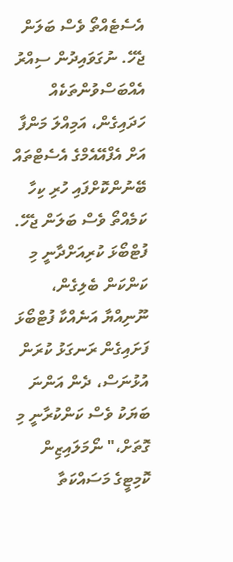އެސެޓެއްތޯ ވެސް ބަލަން ޖެހޭ. ނުގަވައިދުން ސިއްރު އެއްބަސްވުންތަކެއް ހަދައިގެން، އަމިއްލަ މަންފާ އަށް އެފްއޭއެމްގެ އެސެޓްތައް ބޭނުންކޮށްފައި ހުރި ކިހާ ކަމެއްތޯ ވެސް ބަލަން ޖެހޭ. ފުޓްބޯޅަ ކުރިއަށްދާނީ މި ކަންކަން ބެލިގެން، ނޫނިއްޔާ އަނެއްކާ ފުޓްބޯޅަ ފަށައިގެން ރަނގަޅު ކުރަން އުޅުނަސް، ދެން އަންނަ ބަޔަކު ވެސް ކަންކުރާނީ މި ގޮތަށް،" ނޯމަލައިޒިން ކޮމިޓީގެ މަސައްކަތާ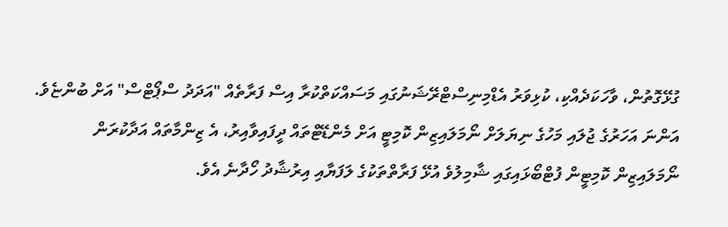ގުޅޭގޮތުން، ވާހަކަދެއްކި، ކުޅިވަރު އެޑްމިނިސްޓްރޭޝަނުގައި މަސައްކަތްކުރާ އިސް ފަރާތެއް "އަދަދު ސްޕޯޓްސް" އަށް ބުންޏެވެ.
އަންނަ އަހަރުގެ ޖުލައި މަހުގެ ނިޔަލަށް ނޯމަލައިޒިން ކޮމިޓީ އަށް މެންޑޭޓްތައް ދީފައިވާއިރު، އެ ޒިންމާތައް އަދާކުރަން ނޯމަލައިޒިން ކޮމިޓީން ފުޓްބޯޅައިގައި ޝާމިލުވެ އުޅޭ ފަރާތްތަކުގެ ލަފަޔާއި އިރުޝާދު ހޯދާނެ އެވެ.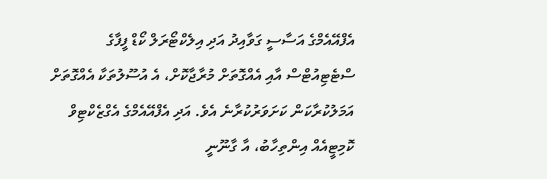އެފްއޭއެމްގެ އަސާސީ ގަވާއިދު އަދި އިލެކްޓޯރަލް ކޯޑް ފީފާގެ ސްޓެޓިއުޓްސް އާއި އެއްގޮތަށް މުރާޖާކޮށް، އެ އުސޫލުތަކާ އެއްގޮތަށް އަމަލުކުރާކަން ކަށަވަރުކުރާނެ އެވެ. އަދި އެފްއޭއެމްގެ އެގްޒެކްޓިވް ކޮމިޓީއެއް އިންތިހާބު، އާ ގާނޫނީ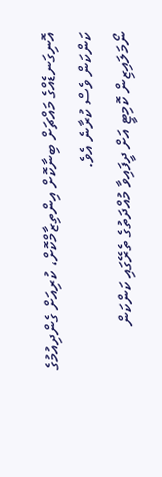އޮނިގަނޑެއްގެ މައްޗަށް ބިނާކޮށް އިންތިޒާމްކޮށް، ކުރިއަށް ގެންދިއުމުގެ ކަންކަން ވެސް ކުރާނެ އެވެ.
ނޯމަލައިޒިން ކޮމިޓީ އަށް ދީފައިވާ މުއްދަތުގެ ތެރޭގައި ކަންކަން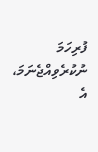ފުރިހަމަ ނުކުރެވިއްޖެނަމަ، އެ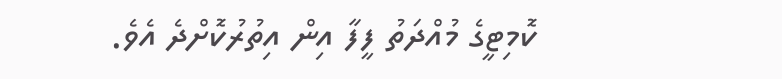ކޮމިޓީގެ މުއްދަތު ފީފާ އިން އިތުރުކޮށްދެ އެވެ.